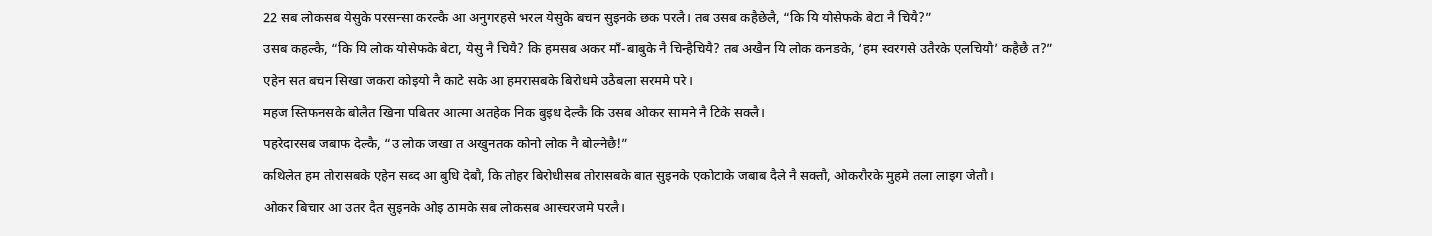22 सब लोकसब येसुके परसन्सा करल्कै आ अनुगरहसे भरल येसुके बचन सुइनके छक परलै। तब उसब कहैछेलै, “कि यि योसेफके बेटा नै चियै?”
उसब कहल्कै, “कि यि लोक योसेफके बेटा, येसु नै चियै? कि हमसब अकर माँ-बाबुके नै चिन्हैचियै? तब अखैन यि लोक कनङके, ‘हम स्वरगसे उतैरके एलचियौ’ कहैछै त?”
एहेन सत बचन सिखा जकरा कोइयो नै काटे सके आ हमरासबके बिरोधमे उठैबला सरममे परे।
महज स्तिफनसके बोलैत खिना पबितर आत्मा अतहेक निक बुइध देल्कै कि उसब ओकर सामने नै टिके सक्लै।
पहरेदारसब जबाफ देल्कै, “उ लोक जखा त अखुनतक कोनो लोक नै बोल्नेछै!”
कथिलेत हम तोरासबके एहेन सब्द आ बुधि देबौ, कि तोहर बिरोधीसब तोरासबके बात सुइनके एकोटाके जबाब दैले नै सक्तौ, ओकरौरके मुहमे तला लाइग जेतौ।
ओकर बिचार आ उतर दैत सुइनके ओइ ठामके सब लोकसब आस्चरजमे परलै।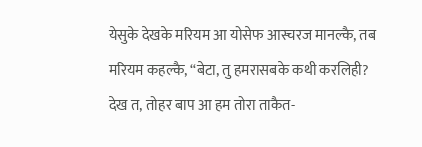येसुके देखके मरियम आ योसेफ आस्चरज मानल्कै, तब मरियम कहल्कै, “बेटा, तु हमरासबके कथी करलिही? देख त, तोहर बाप आ हम तोरा ताकैत-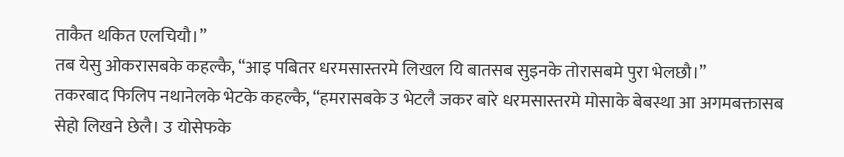ताकैत थकित एलचियौ।”
तब येसु ओकरासबके कहल्कै, “आइ पबितर धरमसास्तरमे लिखल यि बातसब सुइनके तोरासबमे पुरा भेलछौ।”
तकरबाद फिलिप नथानेलके भेटके कहल्कै, “हमरासबके उ भेटलै जकर बारे धरमसास्तरमे मोसाके बेबस्था आ अगमबक्तासब सेहो लिखने छेलै। उ योसेफके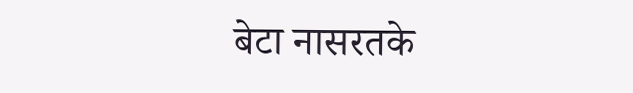बेटा नासरतके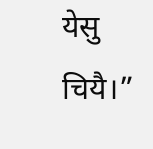येसु चियै।”